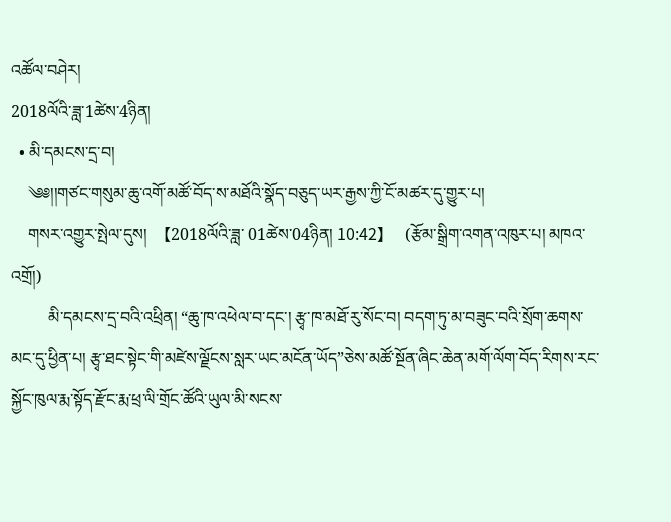འཚོལ་བཤེར།
2018ལོའི་ཟླ་1ཚེས་4ཉིན།
  • མི་དམངས་དྲ་བ།
    ༄༅།།གཙང་གསུམ་ཆུ་འགོ་མཚོ་བོད་ས་མཐོའི་སྣོད་བཅུད་ཡར་རྒྱས་ཀྱི་ངོ་མཚར་དུ་གྱུར་པ།
    གསར་འགྱུར་སྤེལ་དུས།  【2018ལོའི་ཟླ་ 01ཚེས་04ཉིན། 10:42】   (རྩོམ་སྒྲིག་འགན་འཁུར་པ། མཁའ་འགྲོ།)
         མི་དམངས་དྲ་བའི་འཕྲིན། “ཆུ་ཁ་འཕེལ་བ་དང་། རྩྭ་ཁ་མཐོ་རུ་སོང་བ། བདག་ཏུ་མ་བཟུང་བའི་སྲོག་ཆགས་མང་དུ་ཕྱིན་པ། རྩྭ་ཐང་སྟེང་གི་མཛེས་ལྗོངས་སླར་ཡང་མངོན་ཡོད”ཅེས་མཚོ་སྔོན་ཞིང་ཆེན་མགོ་ལོག་བོད་རིགས་རང་སྐྱོང་ཁུལ་རྨ་སྟོད་རྫོང་རྨ་ཕྲ་ལི་གྲོང་ཚོའི་ཡུལ་མི་སངས་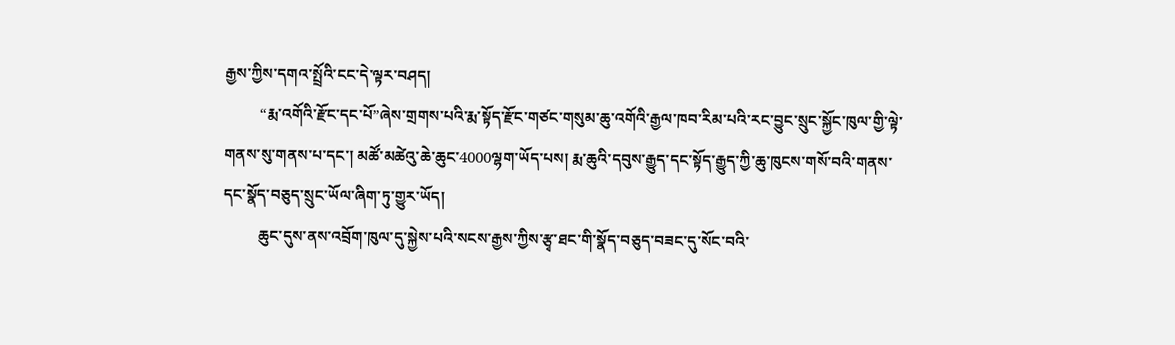རྒྱས་ཀྱིས་དགའ་སྤྲོའི་ངང་དེ་ལྟར་བཤད།
         “རྨ་འགོའི་རྫོང་དང་པོ”ཞེས་གྲགས་པའི་རྨ་སྟོད་རྫོང་གཙང་གསུམ་ཆུ་འགོའི་རྒྱལ་ཁབ་རིམ་པའི་རང་བྱུང་སྲུང་སྐྱོང་ཁུལ་གྱི་ལྟེ་གནས་སུ་གནས་པ་དང་། མཚོ་མཚེའུ་ཆེ་ཆུང་4000ལྷག་ཡོད་པས། རྨ་ཆུའི་དབུས་རྒྱུད་དང་སྟོད་རྒྱུད་ཀྱི་ཆུ་ཁུངས་གསོ་བའི་གནས་དང་སྣོད་བཅུད་སྲུང་ཡོལ་ཞིག་ཏུ་གྱུར་ཡོད།
         ཆུང་དུས་ནས་འབྲོག་ཁུལ་དུ་སྐྱེས་པའི་སངས་རྒྱས་ཀྱིས་རྩྭ་ཐང་གི་སྣོད་བཅུད་བཟང་དུ་སོང་བའི་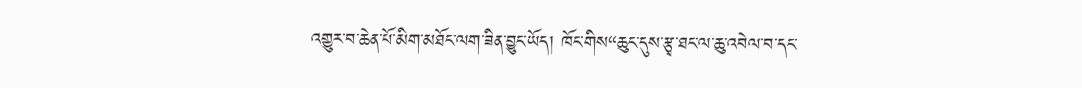འགྱུར་བ་ཆེན་པོ་མིག་མཐོང་ལག་ཟིན་བྱུང་ཡོད། ཁོང་གིས“ཆུང་དུས་རྩྭ་ཐང་ལ་ཆུ་འབེལ་བ་དང་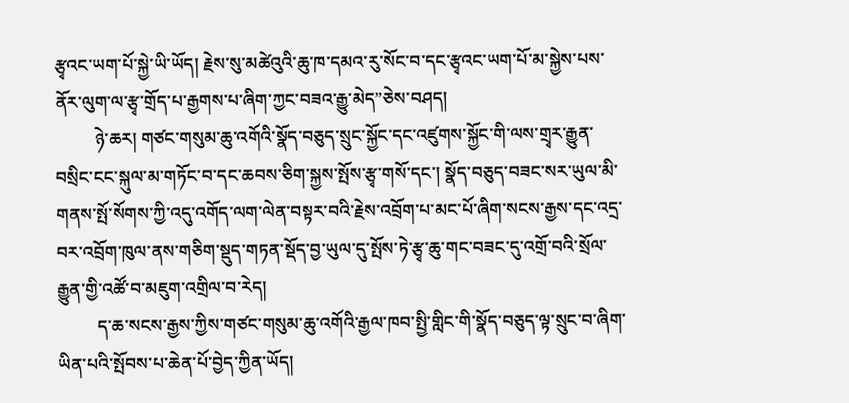རྩྭའང་ཡག་པོ་སྐྱེ་ཡི་ཡོད། རྗེས་སུ་མཚེའུའི་ཆུ་ཁ་དམའ་རུ་སོང་བ་དང་རྩྭའང་ཡག་པོ་མ་སྐྱེས་པས་ནོར་ལུག་ལ་རྩྭ་གྲོད་པ་རྒྱགས་པ་ཞིག་ཀྱང་བཟའ་རྒྱུ་མེད”ཅེས་བཤད།
         ཉེ་ཆར། གཙང་གསུམ་ཆུ་འགོའི་སྣོད་བཅུད་སྲུང་སྐྱོང་དང་འཛུགས་སྐྱོང་གི་ལས་གྲྭར་རྒྱུན་བསྲིང་ངང་སྐུལ་མ་གཏོང་བ་དང་ཆབས་ཅིག་སྐྱས་སྤོས་རྩྭ་གསོ་དང་། སྣོད་བཅུད་བཟང་སར་ཡུལ་མི་གནས་སྤོ་སོགས་ཀྱི་འདུ་འགོད་ལག་ལེན་བསྟར་བའི་རྗེས་འབྲོག་པ་མང་པོ་ཞིག་སངས་རྒྱས་དང་འདྲ་བར་འབྲོག་ཁུལ་ནས་གཅིག་སྡུད་གཏན་སྡོད་བྱ་ཡུལ་དུ་སྤོས་ཏེ་རྩྭ་ཆུ་གང་བཟང་དུ་འགྲོ་བའི་སྲོལ་རྒྱུན་གྱི་འཚོ་བ་མཇུག་འགྲིལ་བ་རེད།
         ད་ཆ་སངས་རྒྱས་ཀྱིས་གཙང་གསུམ་ཆུ་འགོའི་རྒྱལ་ཁབ་སྤྱི་གླིང་གི་སྣོད་བཅུད་ལྟ་སྲུང་བ་ཞིག་ཡིན་པའི་སྤོབས་པ་ཆེན་པོ་བྱེད་ཀྱིན་ཡོད།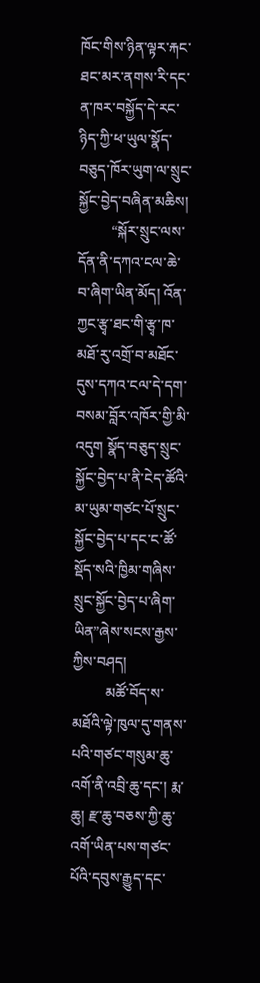ཁོང་གིས་ཉིན་ལྟར་རྐང་ཐང་མར་ནགས་རི་དང་ན་ཁར་བསྐྱོད་དེ་རང་ཉིད་ཀྱི་ཕ་ཡུལ་སྣོད་བཅུད་ཁོར་ཡུག་ལ་སྲུང་སྐྱོང་བྱེད་བཞིན་མཆིས།
         “སྐོར་སྲུང་ལས་དོན་ནི་དཀའ་ངལ་ཆེ་བ་ཞིག་ཡིན་མོད། འོན་ཀྱང་རྩྭ་ཐང་གི་རྩྭ་ཁ་མཐོ་རུ་འགྲོ་བ་མཐོང་དུས་དཀའ་ངལ་དེ་དག་བསམ་བློར་འཁོར་གྱི་མི་འདུག སྣོད་བཅུད་སྲུང་སྐྱོང་བྱེད་པ་ནི་ངེད་ཚོའི་མ་ཡུམ་གཙང་པོ་སྲུང་སྐྱོང་བྱེད་པ་དང་ང་ཚོ་སྡོད་སའི་ཁྱིམ་གཞིས་སྲུང་སྐྱོང་བྱེད་པ་ཞིག་ཡིན”ཞེས་སངས་རྒྱས་ཀྱིས་བཤད།
         མཚོ་བོད་ས་མཐོའི་ལྟེ་ཁུལ་དུ་གནས་པའི་གཙང་གསུམ་ཆུ་འགོ་ནི་འབྲི་ཆུ་དང་། རྨ་ཆུ། རྫ་ཆུ་བཅས་ཀྱི་ཆུ་འགོ་ཡིན་པས་གཙང་པོའི་དབུས་རྒྱུད་དང་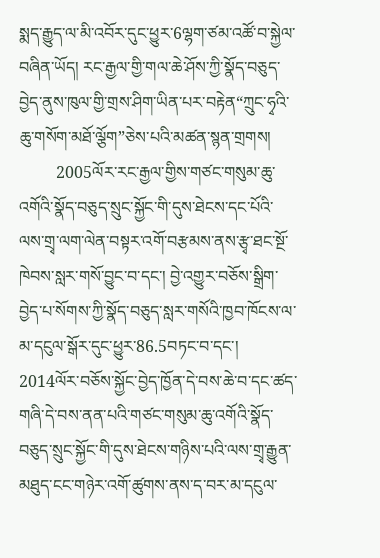སྨད་རྒྱུད་ལ་མི་འབོར་དུང་ཕྱུར་6ལྷག་ཙམ་འཚོ་བ་སྐྱེལ་བཞིན་ཡོད། རང་རྒྱལ་གྱི་གལ་ཆེ་ཤོས་ཀྱི་སྣོད་བཅུད་བྱེད་ནུས་ཁུལ་གྱི་གྲས་ཤིག་ཡིན་པར་བརྟེན“ཀྲུང་ཧྭའི་ཆུ་གསོག་མཐོ་ལྕོག”ཅེས་པའི་མཚན་སྙན་གྲགས།
         2005ལོར་རང་རྒྱལ་གྱིས་གཙང་གསུམ་ཆུ་འགོའི་སྣོད་བཅུད་སྲུང་སྐྱོང་གི་དུས་ཐེངས་དང་པོའི་ལས་གྲྭ་ལག་ལེན་བསྟར་འགོ་བརྩམས་ནས་རྩྭ་ཐང་སྔོ་ཁེབས་སླར་གསོ་བྱུང་བ་དང་། བྱེ་འགྱུར་བཅོས་སྒྲིག་བྱེད་པ་སོགས་ཀྱི་སྣོད་བཅུད་སླར་གསོའི་ཁྱབ་ཁོངས་ལ་མ་དངུལ་སྒོར་དུང་ཕྱུར་86.5བཏང་བ་དང་། 2014ལོར་བཅོས་སྐྱོང་བྱེད་ཁྱོན་དེ་བས་ཆེ་བ་དང་ཚད་གཞི་དེ་བས་ནན་པའི་གཙང་གསུམ་ཆུ་འགོའི་སྣོད་བཅུད་སྲུང་སྐྱོང་གི་དུས་ཐེངས་གཉིས་པའི་ལས་གྲྭ་རྒྱུན་མཐུད་ངང་གཉེར་འགོ་ཚུགས་ནས་ད་བར་མ་དངུལ་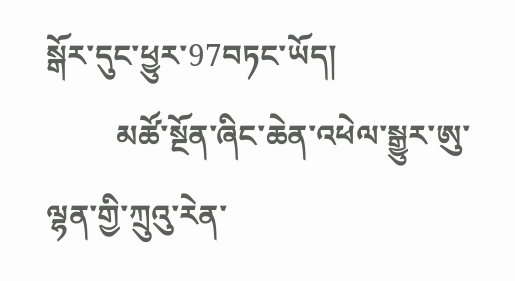སྒོར་དུང་ཕྱུར་97བཏང་ཡོད།
         མཚོ་སྔོན་ཞིང་ཆེན་འཕེལ་སྒྱུར་ཨུ་ལྷན་གྱི་ཀྲུའུ་རེན་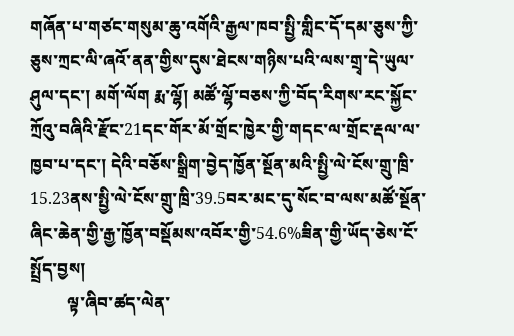གཞོན་པ་གཙང་གསུམ་ཆུ་འགོའི་རྒྱལ་ཁབ་སྤྱི་གླིང་དོ་དམ་ཅུས་ཀྱི་ཅུས་ཀྲང་ལི་ཞའོ་ནན་གྱིས་དུས་ཐེངས་གཉིས་པའི་ལས་གྲྭ་དེ་ཡུལ་ཤུལ་དང་། མགོ་ལོག རྨ་ལྷོ། མཚོ་ལྷོ་བཅས་ཀྱི་བོད་རིགས་རང་སྐྱོང་ཀྲོའུ་བཞིའི་རྫོང་21དང་གོར་མོ་གྲོང་ཁྱེར་གྱི་གདང་ལ་གྲོང་རྡལ་ལ་ཁྱབ་པ་དང་། དེའི་བཅོས་སྒྲིག་བྱེད་ཁྱོན་སྔོན་མའི་སྤྱི་ལེ་ངོས་གྲུ་ཁྲི་15.23ནས་སྤྱི་ལེ་ངོས་གྲུ་ཁྲི་39.5བར་མང་དུ་སོང་བ་ལས་མཚོ་སྔོན་ཞིང་ཆེན་གྱི་རྒྱ་ཁྱོན་བསྡོམས་འབོར་གྱི་54.6%ཟིན་གྱི་ཡོད་ཅེས་ངོ་སྤྲོད་བྱས།
         ལྟ་ཞིབ་ཚད་ལེན་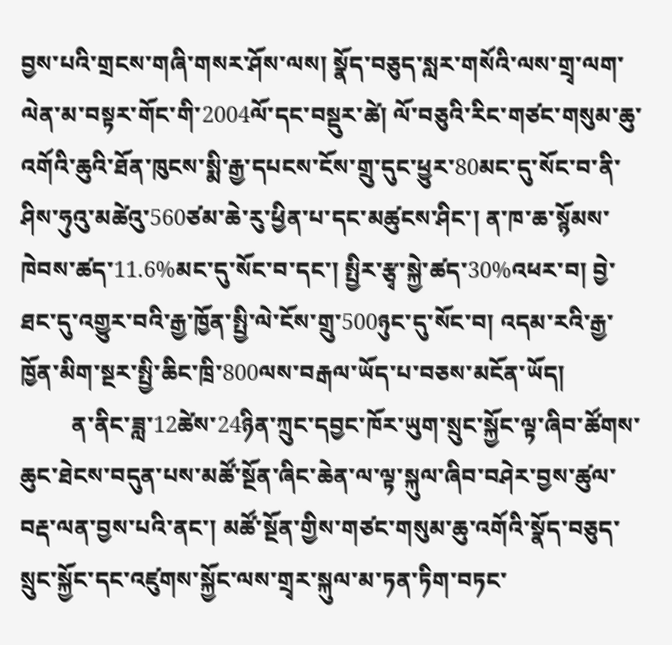བྱས་པའི་གྲངས་གཞི་གསར་ཤོས་ལས། སྣོད་བཅུད་སླར་གསོའི་ལས་གྲྭ་ལག་ལེན་མ་བསྟར་གོང་གི་2004ལོ་དང་བསྡུར་ཚེ། ལོ་བཅུའི་རིང་གཙང་གསུམ་ཆུ་འགོའི་ཆུའི་ཐོན་ཁུངས་སྨི་རྒྱ་དཔངས་ངོས་གྲུ་དུང་ཕྱུར་80མང་དུ་སོང་བ་ནི་ཤིས་ཧུའུ་མཚེའུ་560ཙམ་ཆེ་རུ་ཕྱིན་པ་དང་མཚུངས་ཤིང་། ན་ཁ་ཆ་སྙོམས་ཁེབས་ཚད་11.6%མང་དུ་སོང་བ་དང་། སྤྱིར་རྩྭ་སྐྱེ་ཚད་30%འཕར་བ། བྱེ་ཐང་དུ་འགྱུར་བའི་རྒྱ་ཁྱོན་སྤྱི་ལེ་ངོས་གྲུ་500ཉུང་དུ་སོང་བ། འདམ་རའི་རྒྱ་ཁྱོན་མིག་སྔར་སྤྱི་ཆིང་ཁྲི་800ལས་བརྒལ་ཡོད་པ་བཅས་མངོན་ཡོད།
         ན་ནིང་ཟླ་12ཚེས་24ཉིན་ཀྲུང་དབྱང་ཁོར་ཡུག་སྲུང་སྐྱོང་ལྟ་ཞིབ་ཚོགས་ཆུང་ཐེངས་བདུན་པས་མཚོ་སྔོན་ཞིང་ཆེན་ལ་ལྟ་སྐུལ་ཞིབ་བཤེར་བྱས་ཚུལ་བརྡ་ལན་བྱས་པའི་ནང་། མཚོ་སྔོན་གྱིས་གཙང་གསུམ་ཆུ་འགོའི་སྣོད་བཅུད་སྲུང་སྐྱོང་དང་འཛུགས་སྐྱོང་ལས་གྲྭར་སྐུལ་མ་ཏན་ཏིག་བཏང་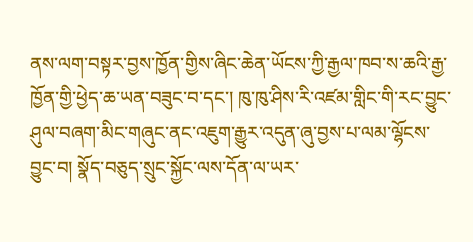ནས་ལག་བསྟར་བྱས་ཁྱོན་གྱིས་ཞིང་ཆེན་ཡོངས་ཀྱི་རྒྱལ་ཁབ་ས་ཆའི་རྒྱ་ཁྱོན་གྱི་ཕྱེད་ཆ་ཡན་བཟུང་བ་དང་། ཁུ་ཁུ་ཤིས་རི་འཛམ་གླིང་གི་རང་བྱུང་ཤུལ་བཞག་མིང་གཞུང་ནང་འཇུག་རྒྱུར་འདུན་ཞུ་བྱས་པ་ལམ་ལྷོངས་བྱུང་བ། སྣོད་བཅུད་སྲུང་སྐྱོང་ལས་དོན་ལ་ཡར་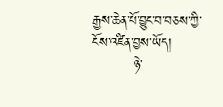རྒྱས་ཆེན་པོ་བྱུང་བ་བཅས་ཀྱི་ངོས་འཛིན་བྱས་ཡོད།
         ཉེ་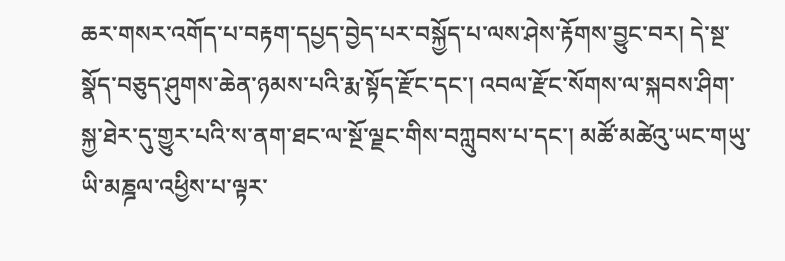ཆར་གསར་འགོད་པ་བརྟག་དཔྱད་བྱེད་པར་བསྐྱོད་པ་ལས་ཤེས་རྟོགས་བྱུང་བར། དེ་སྔ་སྣོད་བཅུད་ཤུགས་ཆེན་ཉམས་པའི་རྨ་སྟོད་རྫོང་དང་། འབལ་རྫོང་སོགས་ལ་སྐབས་ཤིག་སྐྱ་ཐེར་དུ་གྱུར་པའི་ས་ནག་ཐང་ལ་སྔོ་ལྗང་གིས་བཀླུབས་པ་དང་། མཚོ་མཚེའུ་ཡང་གཡུ་ཡི་མཎྜལ་འཕྱིས་པ་ལྟར་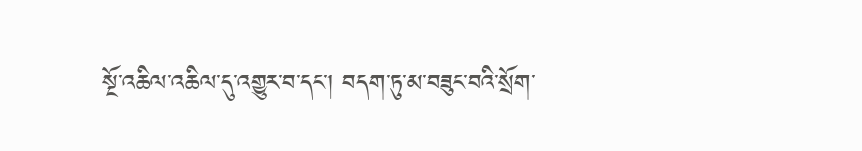སྔོ་འཆིལ་འཆིལ་དུ་འགྱུར་བ་དང་། བདག་ཏུ་མ་བཟུང་བའི་སྲོག་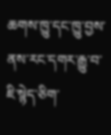ཆགས་ཁྱུ་དང་ཁྱུ་བྱས་ནས་རང་དགར་རྒྱུ་བ་ཇི་སྙེད་ཅིག་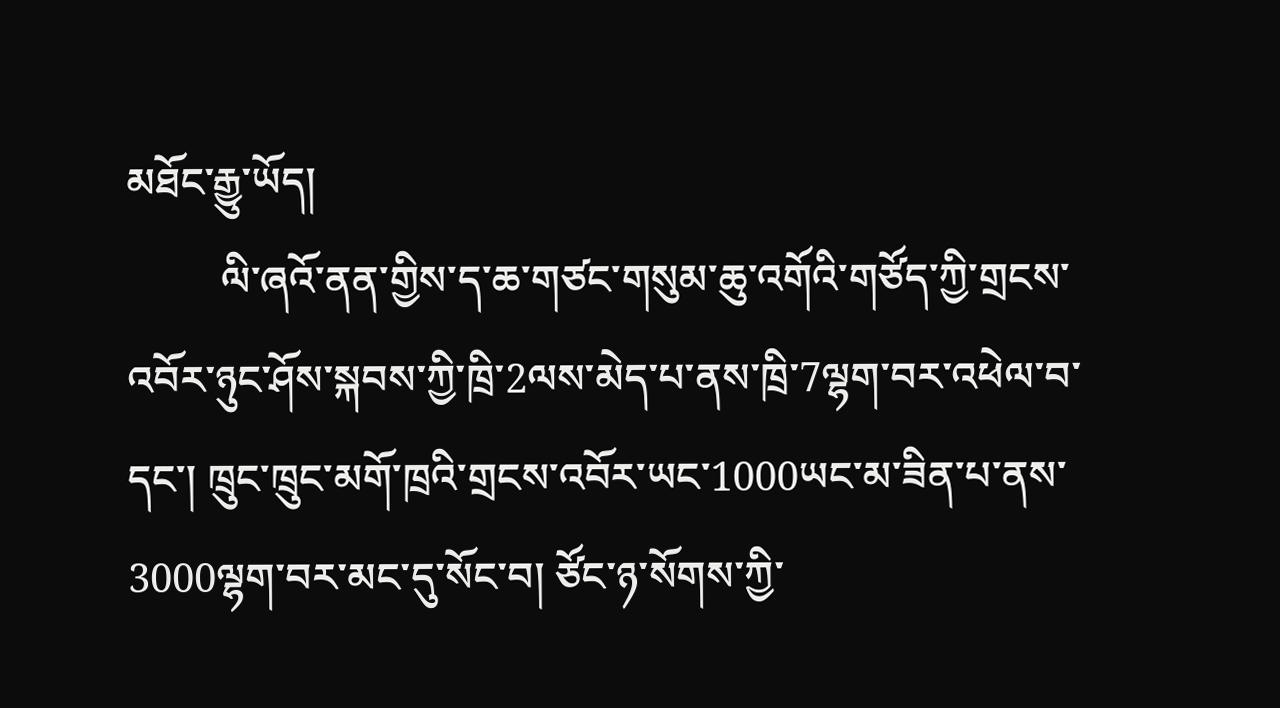མཐོང་རྒྱུ་ཡོད།
         ལི་ཞའོ་ནན་གྱིས་ད་ཆ་གཙང་གསུམ་ཆུ་འགོའི་གཙོད་ཀྱི་གྲངས་འབོར་ཉུང་ཤོས་སྐབས་ཀྱི་ཁྲི་2ལས་མེད་པ་ནས་ཁྲི་7ལྷག་བར་འཕེལ་བ་དང་། ཁྲུང་ཁྲུང་མགོ་ཁྲའི་གྲངས་འབོར་ཡང་1000ཡང་མ་ཟིན་པ་ནས་3000ལྷག་བར་མང་དུ་སོང་བ། ཙོང་ཉ་སོགས་ཀྱི་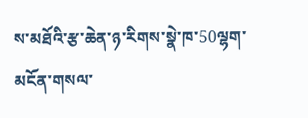ས་མཐོའི་རྩ་ཆེན་ཉ་རིགས་སྣེ་ཁ་50ལྷག་མངོན་གསལ་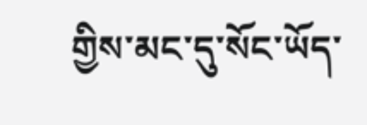གྱིས་མང་དུ་སོང་ཡོད་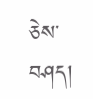ཅེས་བཤད།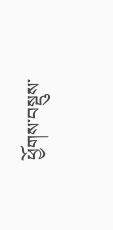ཕྱོགས་བསྡུས་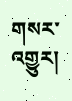གསར་འགྱུར།